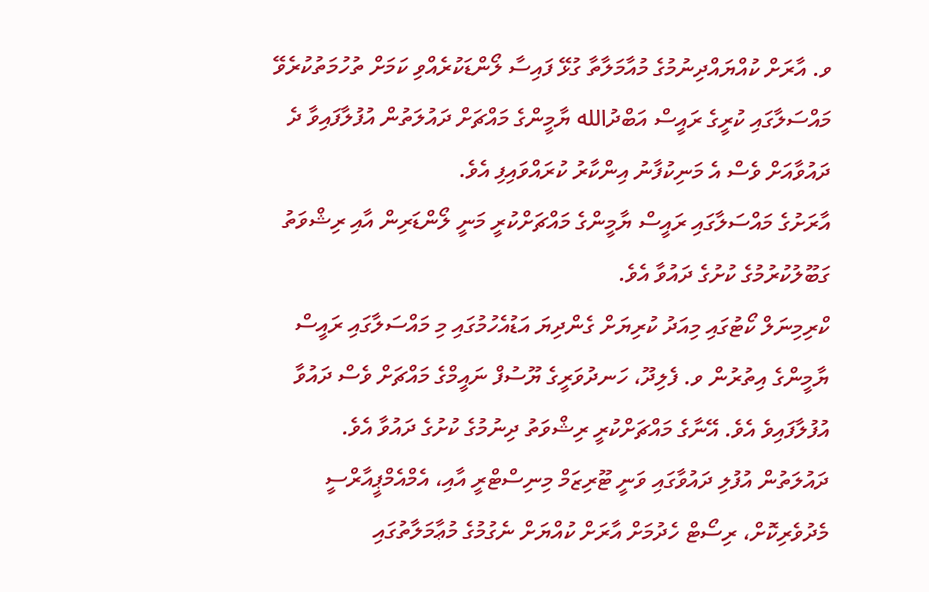ވ. އާރަށް ކުއްޔައްދިނުމުގެ މުއާމަލާތާ ގުޅޭ ފައިސާ ލޯންޑަކުރެއްވި ކަމަށް ތުހުމަތުކުރެވޭ މައްސަލާގައި ކުރީގެ ރައީސް އަބްދުالله ޔާމީންގެ މައްޗަށް ދައުލަތުން އުފުލާފައިވާ ދެ ދައުވާއަށް ވެސް އެ މަނިކުފާނު އިންކާރު ކުރައްވައިފި އެވެ.
އާރަށުގެ މައްސަލާގައި ރައީސް ޔާމީންގެ މައްޗަށްކުރީ މަނީ ލޯންޑަރިން އާއި ރިޝްވަތު ގަބޫލުކުރުމުގެ ކުށުގެ ދައުވާ އެވެ.
ކްރިމިނަލް ކޯޓުގައި މިއަދު ކުރިޔަށް ގެންދިޔަ އަޑުއެހުމުގައި މި މައްސަލާގައި ރައީސް ޔާމީންގެ އިތުރުން ވ. ފެލިދޫ، ހަނދުވަރީގެ ޔޫސުފް ނައީމްގެ މައްޗަށް ވެސް ދައުވާ އުފުލާފައިވެ އެވެ. އޭނާގެ މައްޗަށްކުރީ ރިޝްވަތު ދިނުމުގެ ކުށުގެ ދައުވާ އެވެ.
ދައުލަތުން އުފުލި ދައުވާގައި ވަނީ ޓޫރިޒަމް މިނިސްޓްރީ އާއި، އެމްއެމްޕީއާރްސީ މެދުވެރިކޮށް، ރިސޯޓް ހެދުމަށް އާރަށް ކުއްޔަށް ނެގުމުގެ މުޢާމަލާތުގައި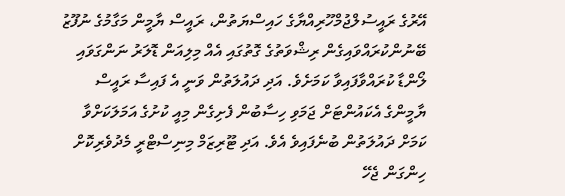އޭރުގެ ރައީސުލްޖުމްހޫރިއްޔާގެ ހައިސްޔަތުން، ރައީސް ޔާމީން މަގާމުގެ ނުފޫޒު ބޭނުންކުރައްވައިގެން ރިޝްވަތުގެ ގޮތުގައި އެއް މިލިއަން ޑޮލަރު ނަންގަވައި ލޯންޑާ ކުރައްވާފައިވާ ކަމަށެވެ. އަދި ދައުލަތުން ވަނީ އެ ފައިސާ ރައީސް ޔާމީންގެ އެކައުންޓަށް ޖަމަވި ހިސާބުން ފެށިގެން މިއީ ކުށުގެ އަމަލަކަށްވާ ކަމަށް ދައުލަތުން ބުނެފައިވެ އެވެ. އަދި ޓޫރިޒަމް މިނިސްޓްރީ މެދުވެރިކޮށް ހިންގަން ޖެހޭ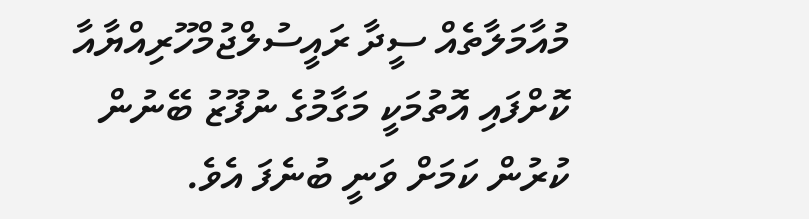މުއާމަލާތެއް ސީދާ ރައީސުލްޖުމްހޫރިއްޔާއާ ކޮށްފައި އޮތުމަކީ މަގާމުގެ ނުފޫޒު ބޭނުން ކުރުން ކަމަށް ވަނީ ބުނެފަ އެވެ.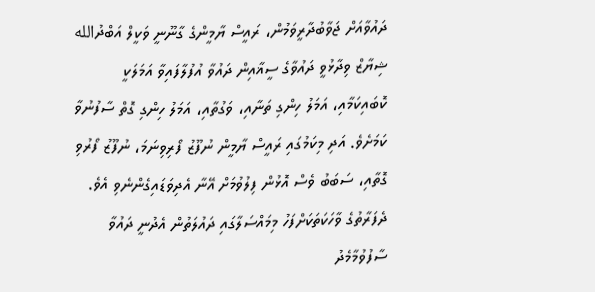ދައުވާއަށް ޖަވާބުދާރީވަމުން، ރައީސް ޔާމީންގެ ގާނޫނީ ވަކީލް އަބްދުالله ޝިޔާޒް ވިދާޅުވީ ދައުވާގެ ސީޣާއިން ދައުވާ އުފުލާފައިވާ އަމަލަކީ ކޮބައިކަމާއި، އަމަލު ހިންގި ތަނާއި، ވަގުތާއި، އަމަލު ހިންގި ގޮތް ސާފުނުވާ ކަމަށެވެ. އަދި މިކަމުގައި ރައީސް ޔާމީން ނުފޫޒު ފޯރިވިނަމަ، ނުފޫޒު ފޯރުވި ގޮތާއި، ސަބަބު ވެސް އޮޅުން ފިލުވުމަށް އޭނާ އެދިވަޑައިގެންނެވި އެވެ.
ދެފަރާތުގެ ވާހަކަތަކަށްފަހު މިމައްސަލާގައި ދައުލަތުން އެދުނީ ދައުވާ ސާފުވުމާމެދު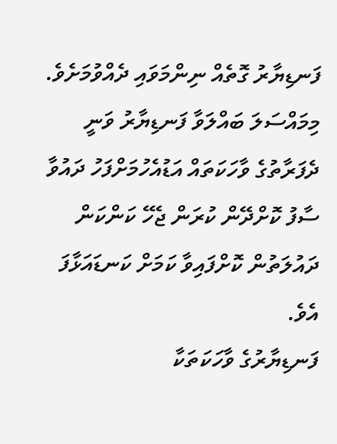ފަނޑިޔާރު ގޮތެއް ނިންމަވައި ދެއްވުމަށެވެ. މިމައްސަލަ ބައްލަވާ ފަނޑިޔާރު ވަނީ ދެފަރާތުގެ ވާހަކަތައް އަޑުއެހުމަށްފަހު ދައުވާ ސާފު ކޮށްދޭން ކުރަން ޖެހޭ ކަންކަން ދައުލަތުން ކޮށްފައިވާ ކަމަށް ކަނޑައަޅާފަ އެވެ.
ފަނޑިޔާރުގެ ވާހަކަތަކާ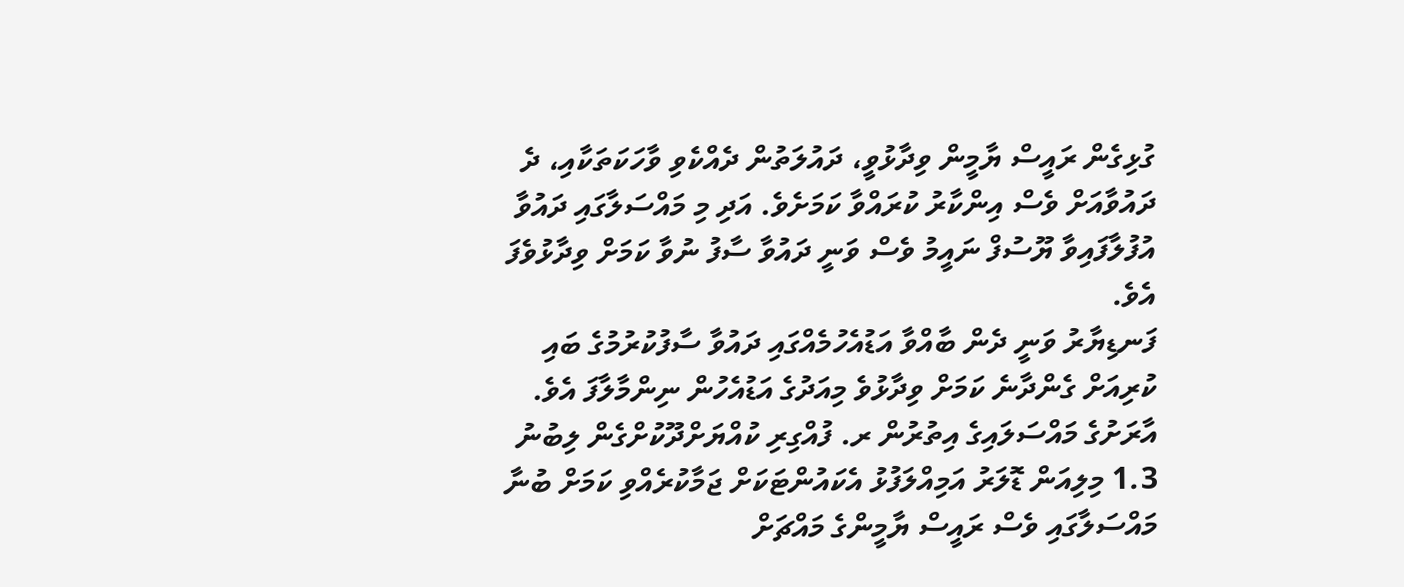ގުޅިގެން ރައީސް ޔާމީން ވިދާޅުވީ، ދައުލަތުން ދެއްކެވި ވާހަކަތަކާއި، ދެ ދައުވާއަށް ވެސް އިންކާރު ކުރައްވާ ކަމަށެވެ. އަދި މި މައްސަލާގައި ދައުވާ އުފުލާފައިވާ ޔޫސުފް ނައީމު ވެސް ވަނީ ދައުވާ ސާފު ނުވާ ކަމަށް ވިދާޅުވެފަ އެވެ.
ފަނޑިޔާރު ވަނީ ދެން ބާއްވާ އަޑުއެހުމެއްގައި ދައުވާ ސާފުކުރުމުގެ ބައި ކުރިއަށް ގެންދާނެ ކަމަށް ވިދާޅުވެ މިއަދުގެ އަޑުއެހުން ނިންމާލާފަ އެވެ.
އާރަށުގެ މައްސަލައިގެ އިތުރުން ރ. ފުއްގިރި ކުއްޔަށްދޫކުށްގެން ލިބުނު 1.3 މިލިއަން ޑޮލަރު އަމިއްލަފުޅު އެކައުންޓަކަށް ޖަމާކުރެއްވި ކަމަށް ބުނާ މައްސަލާގައި ވެސް ރައީސް ޔާމީންގެ މައްޗަށް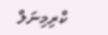ކްރިމިނަލް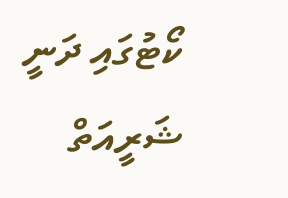ކޯޓުގައި ދަނީ ޝަރީއަތް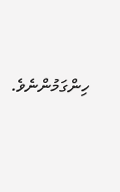ހިންގަމުންނެވެ.